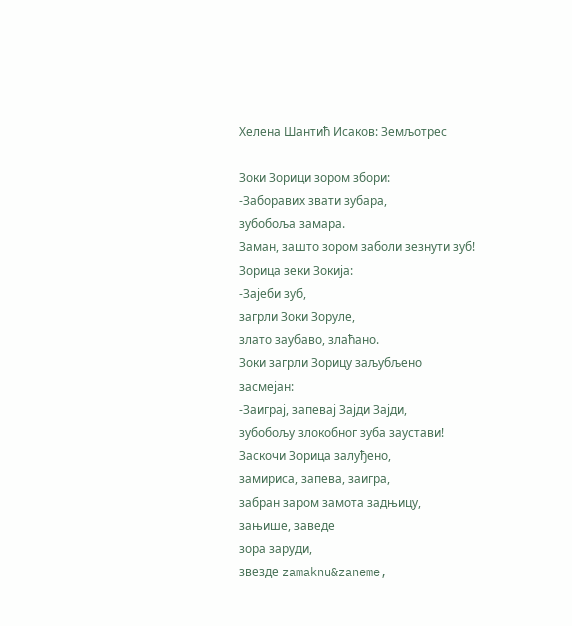Хелена Шантић Исаков: Земљотрес

Зоки Зорици зором збори:
-Заборавих звати зубара,
зубобоља замара.
Заман, зашто зором заболи зезнути зуб!
Зорица зеки Зокија:
-Зајеби зуб,
загрли Зоки Зоруле,
злато заубаво, злаћано.
Зоки загрли Зорицу заљубљено
засмејан:
-Заиграј, запевај Зајди Зајди,
зубобољу злокобног зуба заустави!
Заскочи Зорица залуђено,
замириса, запева, заигра,
забран заром замота задњицу,
зањише, заведе
зора заруди,
звезде zamaknu&zaneme,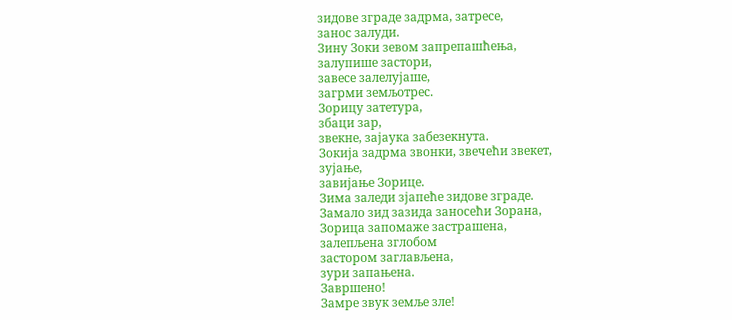зидове зграде задрма, затресе,
занос залуди.
Зину Зоки зевом запрепашћења,
залупише застори,
завесе залелујаше,
загрми земљотрес.
Зорицу затетура,
збаци зар,
звекне, зајаука забезекнута.
Зокија задрма звонки, звечећи звекет,
зујање,
завијање Зорице.
Зима заледи зјапеће зидове зграде.
Замало зид зазида заносећи Зорана,
Зорица запомаже застрашена,
залепљена зглобом
застором заглављена,
зури запањена.
Завршено!
Замре звук земље зле!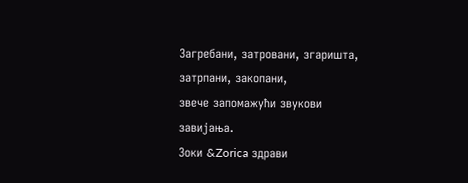Загребани, затровани, згаришта,
затрпани, закопани,
звече запомажући звукови завијања.
Зоки &Zorica здрави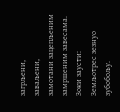загрљени,
заваљени,
замотани зацепљеним замршеним завесама.
Зоки заусти:
Земљотрес зезнуо зубобољу.